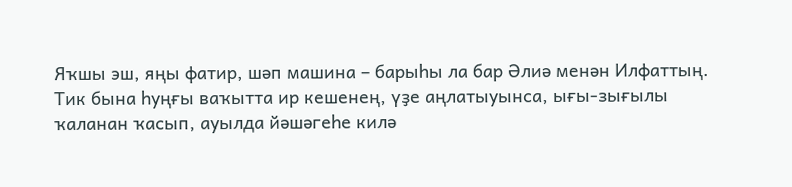Яҡшы эш, яңы фатир, шәп машина – барыһы ла бар Әлиә менән Илфаттың. Тик бына һуңғы ваҡытта ир кешенең, үҙе аңлатыуынса, ығы-зығылы ҡаланан ҡасып, ауылда йәшәгеһе килә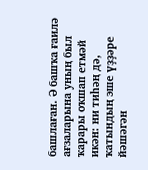башлаған. Ә башҡа ғаилә ағзаларына уның был ҡарары оҡшап етмәй икән: ни тиһәң дә, ҡатындың эше үҙҙәре йәшәгән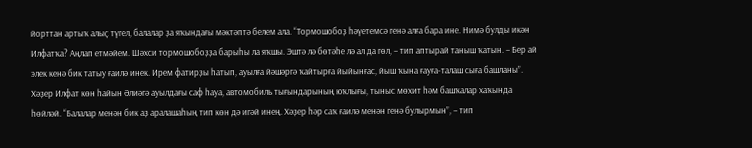йорттан артыҡ алыҫ түгел, балалар ҙа яҡындағы мәктәптә белем ала. “Тормошобоҙ һәүетемсә генә алға бара ине. Нимә булды икән Илфатҡа? Аңлап етмәйем. Шәхси тормошобоҙҙа барыһы ла яҡшы. Эштә лә бөтәһе лә ал да гөл, – тип аптырай таныш ҡатын. – Бер ай элек кенә бик татыу ғаилә инек. Ирем фатирҙы һатып, ауылға йәшәргә ҡайтырға йыйынғас, йыш ҡына ғауға-талаш сыға башланы”. Хәҙер Илфат көн һайын Әлиәгә ауылдағы саф һауа, автомобиль тығындарының юҡлығы, тыныс мөхит һәм башҡалар хаҡында һөйләй. “Балалар менән бик аҙ аралашаһың тип көн дә игәй инең. Хәҙер һәр саҡ ғаилә менән генә булырмын”, – тип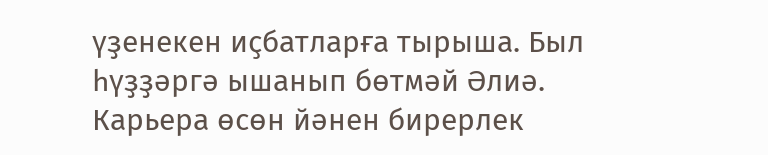үҙенекен иҫбатларға тырыша. Был һүҙҙәргә ышанып бөтмәй Әлиә. Карьера өсөн йәнен бирерлек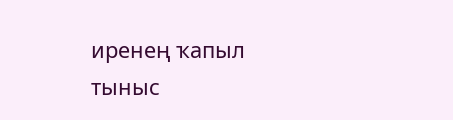иренең ҡапыл тыныс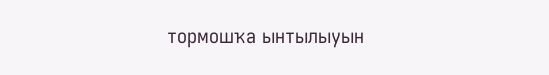тормошҡа ынтылыуын